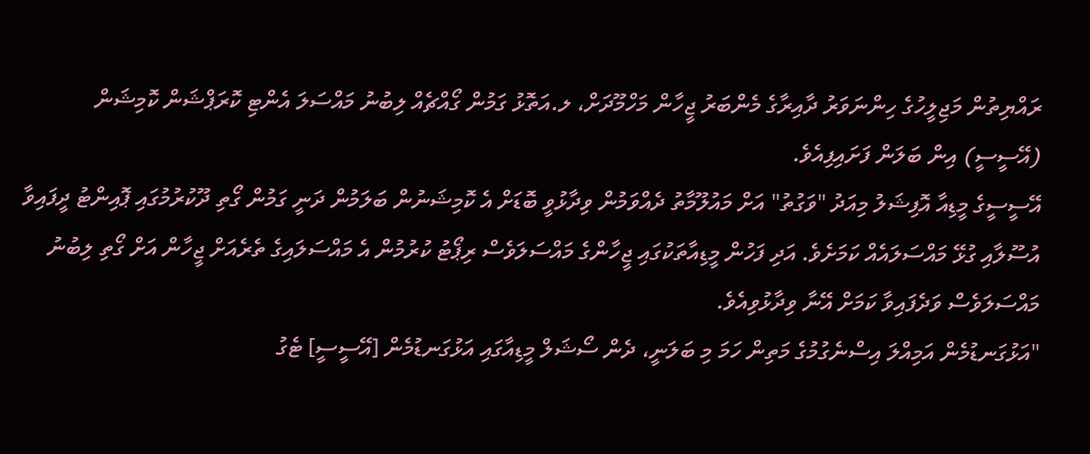ރައްޔިތުން މަޖިލީހުގެ ހިންނަވަރު ދާއިރާގެ މެންބަރު ޖީހާން މަހްމޫދަށް، ލ.އަތޮޅު ގަމުން ގޯއްޗެއް ލިބުނު މައްސަލަ އެންޓި ކޮރަޕްޝަން ކޮމިޝަން (އޭސީސީ) އިން ބަލަން ފަށައިފިއެވެ.
އޭސީސީގެ މީޑިއާ އޮފިޝަލު މިއަދު "ވަގުތު" އަށް މައުލޫމާތު ދެއްވަމުން ވިދާޅުވީ ބޮޑަށް އެ ކޮމިޝަނުން ބަލަމުން ދަނީ ގަމުން ގޯތި ދޫކުރުމުގައި ޕޮއިންޓު ދީފައިވާ އުސޫލާއި ގުޅޭ މައްސަލައެއް ކަމަށެވެ. އަދި ފަހުން މީޑިއާތަކުގައި ޖީހާންގެ މައްސަލަވެސް ރިޕޯޓު ކުރުމުން އެ މައްސަލައިގެ ތެރެއަށް ޖީހާން އަށް ގޯތި ލިބުނު މައްސަލަވެސް ވަދެފައިވާ ކަމަށް އޭނާ ވިދާޅުވިއެވެ.
"އަޅުގަނޑުމެން އަމިއްލަ އިސްނެގުމުގެ މަތިން ހަމަ މި ބަލަނީ، ދެން ސޯޝަލް މީޑިއާގައި އަޅުގަނޑުމެން [އޭސީސީ] ޓެގު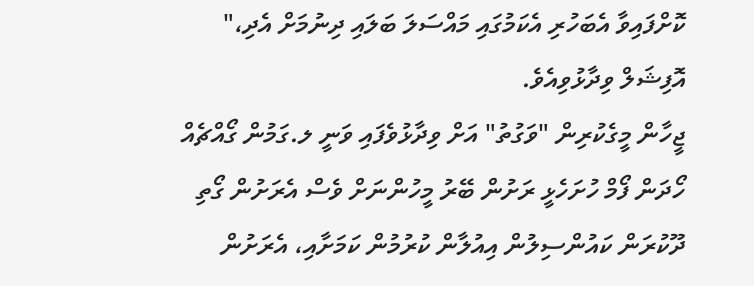ކޮށްފައިވާ އެބަހުރި އެކަމުގައި މައްސަލަ ބަލައި ދިނުމަށް އެދި،" އޮފިޝަލް ވިދާޅުވިއެވެ.
ޖީހާން މީގެކުރިން "ވަގުތު" އަށް ވިދާޅުވެފައި ވަނީ ލ.ގަމުން ގޯއްޗެއް ހޯދަން ފޯމް ހުށަހެޅީ ރަށުން ބޭރު މީހުންނަށް ވެސް އެރަށުން ގޯތި ދޫކުރަން ކައުންސިލުން އިއުލާން ކުރުމުން ކަމަށާއި، އެރަށުން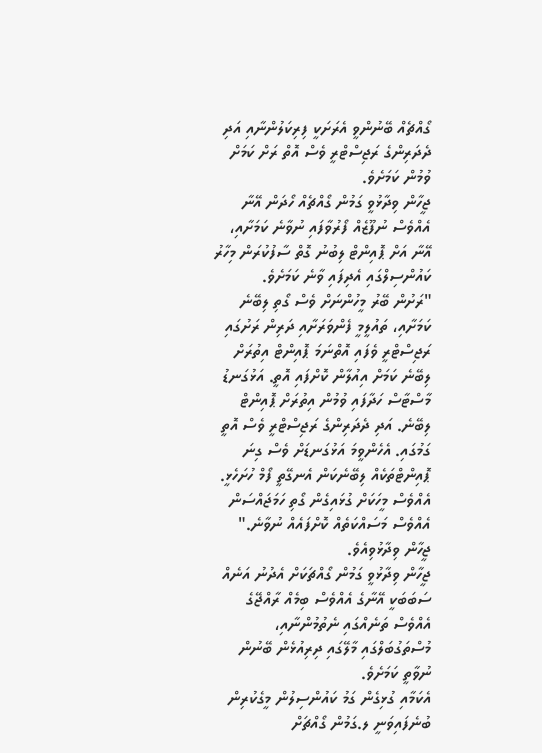ގޯއްޗެއް ބޭނުންވީ އެރަށަކީ ފިރިކަލުންނާއި އަދި ދެދަރިންގެ ރަޖިސްޓްރީ ވެސް އޮތް ރަށް ކަމަށް ވުމުން ކަމަށެވެ.
ޖީހާން ވިދާޅުވީ ގަމުން ގޯއްޗެއް ހޯދަން އޭނާ އެއްވެސް ނުފޫޒެއް ފޯރުވާފައި ނުވާނެ ކަމަށާއި، އޭނާ އަށް ޕޮއިންޓް ލިބުނު ގޮތް ސާފުކުރަން މިހާރު ކައުންސިލްގައި އެދިފައި ވާނެ ކަމަށެވެ.
"ރަށުން ބޭރު މީހުންނަށް ވެސް ގޯތި ލިބޭނެ ކަމަށާއި، ތައުލީމީ ފެންވަރަށާއި ދަރިން ރަށުގައި ރަޖިސްޓްރީ ވެފައި އޮތްނަމަ ޕޮއިންޓް އިތުރަށް ލިބޭނެ ކަމަށް އިއުލާން ކޮށްފައި އޮތީ. އަޅުގަނޑު މާސްޓާސް ހަދާފައި ވުމުން އިތުރަށް ޕޮއިންޓް ލިބޭނެ. އަދި ދެދަރިންގެ ރަޖިސްޓްރީ ވެސް އޮތީ ގަމުގައި. އެހެންވީމަ އަޅުގަނޑަށް ވެސް ގިނަ ޕޮއިންޓްތަކެއް ލިބޭނެކަން އެނގޭތީ ފޯމް ހުށަހެޅީ. އެއްވެސް މީހަކަށް ގުޅައިގެން ގޯތި ހަމަޖައްސަން އެއްވެސް މަސައްކަތެއް ކޮށްފައެއް ނުވާނެ." ޖީހާން ވިދާޅުވިއެވެ.
ޖީހާން ވިދާޅުވީ ގަމުން ގޯއްޗަކަށް އެދުނު އަނެއް ސަބަބަކީ އޭނާގެ އެއްވެސް ބިމެއް ރާއްޖޭގެ އެއްވެސް ތަނެއްގައި ނެތުމުންނާއި، މުސްތަގުބަލްގައި މާލޭގައި ދިރިއުޅެން ބޭނުން ނުވާތީ ކަމަށެވެ.
އެކަމާއި ގުޅިގެން ގަމު ކައުންސިލުން މީގެކުރިން ބުނެފައިވަނީ ލ.ގަމުން ގޯއްޗަށް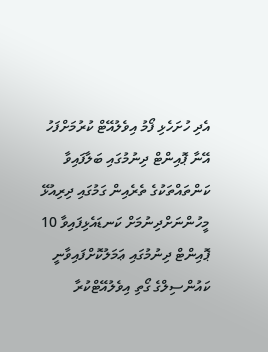އެދި ހުށަހެޅި ފޯމު އިވެލުއޭޓް ކުރުމަށްފަހު އޭނާ ޕޮއިންޓް ދިނުމުގައި ބަލާފައިވާ ކަންތައްތަކުގެ ތެރެއިން ގަމުގައި ދިރިއުޅޭ މީހުންނަށްދިނުމަށް ކަނޑައެޅިފައިވާ 10 ޕޮއިންޓް ދިނުމުގައި ޢަމަލުކޮށްފައިވާނީ ކައުންސިލްގެ ގޯތި އިވެލުއޭޓްކުރާ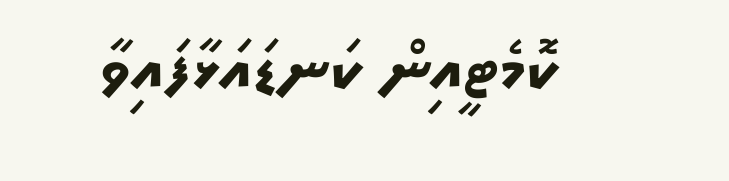ކޮމެޓީއިން ކަނޑައަޅާފައިވާ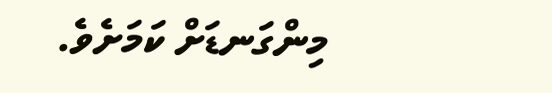މިންގަނޑަށް ކަމަށެވެ.